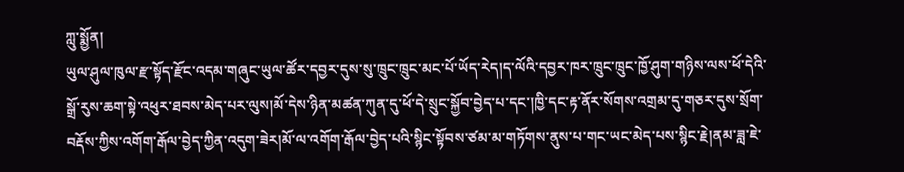ཀླུ་སྨྱོན།
ཡུལ་ཤུལ་ཁུལ་རྫ་སྟོད་རྫོང་འདམ་གཞུང་ཡུལ་ཚོར་དབྱར་དུས་སུ་ཁྲུང་ཁྲུང་མང་པོ་ཡོད་རེད།ད་ལོའི་དབྱར་ཁར་ཁྲུང་ཁྲུང་ཁྱོ་ཤུག་གཉིས་ལས་ཕོ་དེའི་སྒྲོ་རུས་ཆག་སྟེ་འཕུར་ཐབས་མེད་པར་ལུས།མོ་དེས་ཉིན་མཚན་ཀུན་དུ་ཕོ་དེ་སྲུང་སྐྱོབ་བྱེད་པ་དང་།ཁྱི་དང་རྟ་ནོར་སོགས་འགྲམ་དུ་གཅར་དུས་སྲོག་བརྡོས་ཀྱིས་འགོག་རྒོལ་བྱེད་ཀྱིན་འདུག་ཟེར།མོ་ལ་འགོག་རྒོལ་བྱེད་པའི་སྙིང་སྟོབས་ཙམ་མ་གཏོགས་ནུས་པ་གང་ཡང་མེད་པས་སྙིང་རྗེ།ནམ་ཟླ་ཇེ་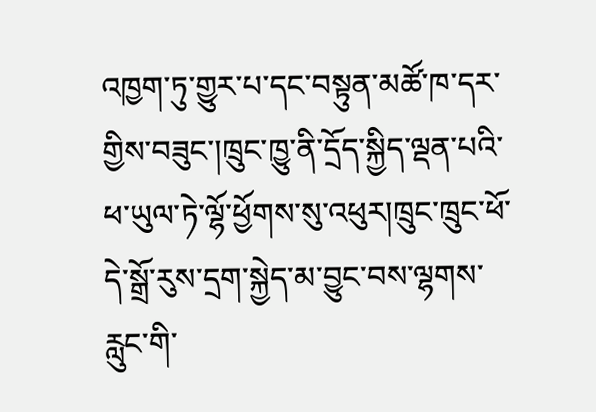འཁྱག་ཏུ་གྱུར་པ་དང་བསྟུན་མཚོ་ཁ་དར་གྱིས་བཟུང་།ཁྲུང་ཁྱུ་ནི་དྲོད་སྐྱིད་ལྡན་པའི་ཕ་ཡུལ་ཏེ་ལྷོ་ཕྱོགས་སུ་འཕུར།ཁྲུང་ཁྲུང་ཕོ་དེ་སྒྲོ་རུས་དྲག་སྐྱེད་མ་བྱུང་བས་ལྷགས་རླུང་གི་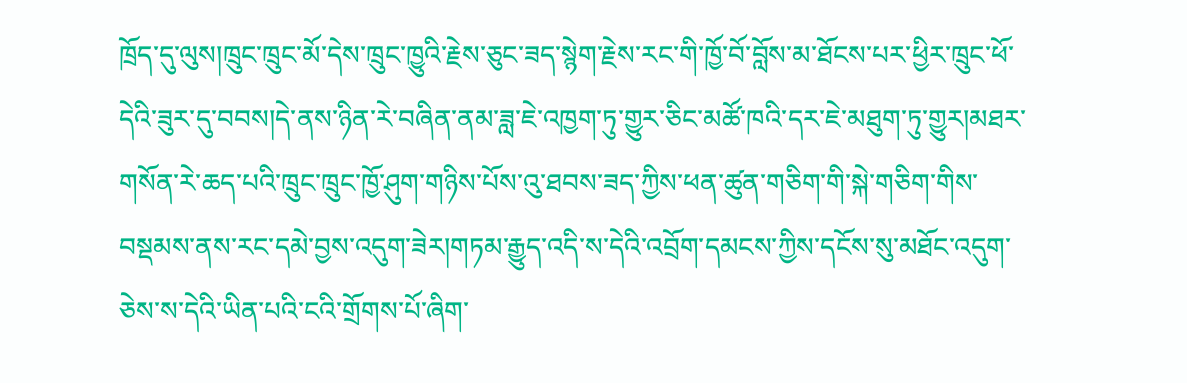ཁྲོད་དུ་ལུས།ཁྲུང་ཁྲུང་མོ་དེས་ཁྲུང་ཁྱུའི་རྗེས་ཅུང་ཟད་སྙེག་རྗེས་རང་གི་ཁྱོ་བོ་བློས་མ་ཐོངས་པར་ཕྱིར་ཁྲུང་ཕོ་དེའི་ཟུར་དུ་བབས།དེ་ནས་ཉིན་རེ་བཞིན་ནམ་ཟླ་ཇེ་འཁྱག་ཏུ་གྱུར་ཅིང་མཚོ་ཁའི་དར་ཇེ་མཐུག་ཏུ་གྱུར།མཐར་གསོན་རེ་ཆད་པའི་ཁྲུང་ཁྲུང་ཁྱོ་ཤུག་གཉིས་པོས་འུ་ཐབས་ཟད་ཀྱིས་ཕན་ཚུན་གཅིག་གི་སྐེ་གཅིག་གིས་བསྡམས་ནས་རང་དམེ་བྱས་འདུག་ཟེར།གཏམ་རྒྱུད་འདི་ས་དེའི་འབྲོག་དམངས་ཀྱིས་དངོས་སུ་མཐོང་འདུག་ཅེས་ས་དེའི་ཡིན་པའི་ངའི་གྲོགས་པོ་ཞིག་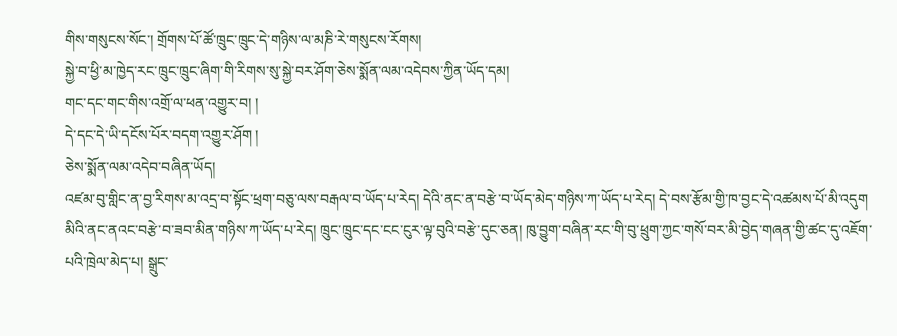གིས་གསུངས་སོང་། གྲོགས་པོ་ཚོ་ཁྲུང་ཁྲུང་དེ་གཉིས་ལ་མཎི་རེ་གསུངས་རོགས།
སྐྱེ་བ་ཕྱི་མ་ཁྱེད་རང་ཁྲུང་ཁྲུང་ཞིག་གི་རིགས་སུ་སྐྱེ་བར་ཤོག་ཅེས་སྨོན་ལམ་འདེབས་ཀྱིན་ཡོད་དམ།
གང་དང་གང་གིས་འགྲོ་ལ་ཕན་འགྱུར་བ། །
དེ་དང་དེ་ཡི་དངོས་པོར་བདག་འགྱུར་ཤོག །
ཅེས་སྨོན་ལམ་འདེབ་བཞིན་ཡོད།
འཛམ་བུ་གླིང་ན་བྱ་རིགས་མ་འདྲ་བ་སྟོང་ཕྲག་བཅུ་ལས་བརྒལ་བ་ཡོད་པ་རེད། དེའི་ནང་ན་བརྩེ་བ་ཡོད་མེད་གཉིས་ཀ་ཡོད་པ་རེད། དེ་བས་རྩོམ་གྱི་ཁ་བྱང་དེ་འཚམས་པོ་མི་འདུག མིའི་ནང་ནའང་བརྩེ་བ་ཟབ་མིན་གཉིས་ཀ་ཡོད་པ་རེད། ཁྲུང་ཁྲུང་དང་ངང་ངུར་ལྟ་བུའི་བརྩེ་དུང་ཅན། ཁུ་བྱུག་བཞིན་རང་གི་བུ་ཕྲུག་ཀྱང་གསོ་བར་མི་བྱེད་གཞན་གྱི་ཚང་དུ་འཇོག་པའི་ཁྲེལ་མེད་པ། སྒྲུང་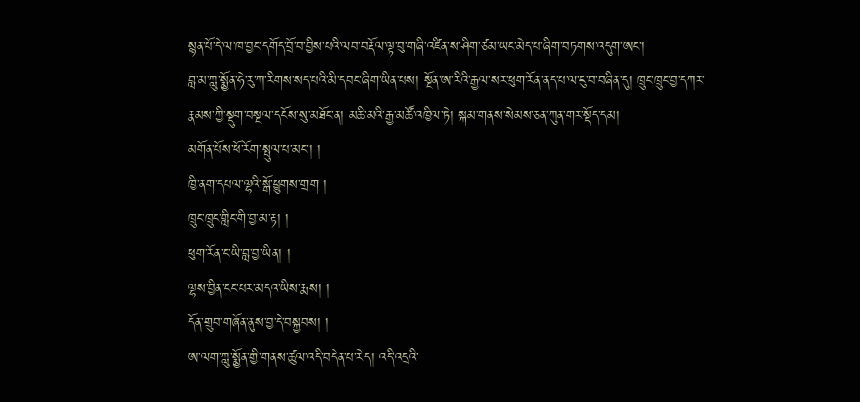སྙན་པོ་དེ་ལ་ཁ་བྱང་དགོད་བྲོ་བ་བྱིས་པའི་ལབ་བརྡོལ་ལྟ་བུ་གཞི་འཛིན་ས་ཤིག་ཙམ་ཡང་མེད་པ་ཞིག་བཏགས་འདུག་ཨང་།
བླ་མ་ཀླུ་སྨྱོན་ཧེ་རུ་ཀ་རིགས་སད་པའི་མི་དབང་ཞིག་ཡིན་པས། སྔོན་ཨ་རིའི་རྒྱལ་སར་ཕུག་རོན་ནད་པ་ལ་ངུ་བ་བཞིན་དུ། ཁྲུང་ཁྲུང་བྱ་དཀར་རྣམས་ཀྱི་སྡུག་བསྔལ་དངོས་སུ་མཐོང་ན། མཆི་མའི་རྒྱ་མཚོ་འཁྱིལ་ཏེ། སྐམ་གནས་སེམས་ཅན་ཀུན་གར་སྡོད་དམ།
མགོན་པོས་ཕོ་རོག་སྤུལ་པ་མང་། །
ཁྱི་ནག་དཔལ་ལྷའི་སྒོ་ཕྱུགས་གྲག །
ཁྲུང་ཁྲུང་གླིང་གི་བྱ་མ་རྟ། །
ཕུག་རོན་ང་ཡི་བླ་བྱ་ཡིན། །
ལྷས་བྱིན་ངང་པར་མདའ་ཡིས་རྨས། །
དོན་གྲུབ་གཞོན་ནུས་བྱ་དེ་བསྐྱབས། །
ཨ་ལག་ཀླུ་སྨྱོན་གྱི་གནས་ཚུལ་འདི་བདེན་པ་རེད། འདི་འདྲའི་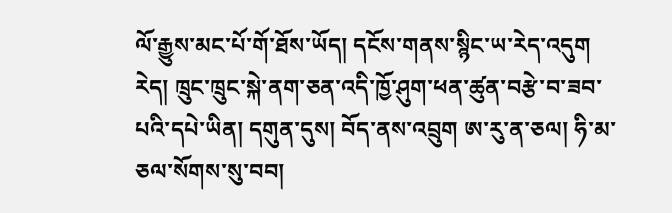ལོ་རྒྱུས་མང་པོ་གོ་ཐོས་ཡོད། དངོས་གནས་སྙིང་ཡ་རེད་འདུག
རེད། ཁྲུང་ཁྲུང་སྐེ་ནག་ཅན་འདི་ཁྱོ་ཤུག་ཕན་ཚུན་བརྩེ་བ་ཟབ་པའི་དཔེ་ཡིན། དགུན་དུས། བོད་ནས་འབྲུག ཨ་རུ་ན་ཅལ། ཧི་མ་ཅལ་སོགས་སུ་བབ།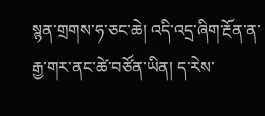སྙན་གྲགས་ཧ་ཅང་ཆེ། འདི་འདྲ་ཞིག་རྔོན་ན་རྒྱ་གར་ནང་ཚེ་བཙོན་ཡིན། ད་རེས་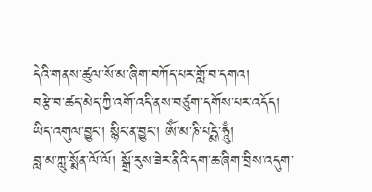དེའི་གནས་ཚུལ་སོ་མ་ཞིག་བཀོད་པར་གློ་བ་དགའ།
བརྩེ་བ་ཚད་མེད་ཀྱི་འགོ་འདི་ནས་བཙུག་དགོས་པར་འདོད།
ཡིད་འགུལ་བྱུང་། སྙིང་ན་བྱུང་། ཨོཾ་མ་ཎི་པདྨེ་ཧཱུྃ།
བླ་མ་ཀླུ་སྨོན་ལོ་ལོ། སྒྲོ་རུས་ཟེར་ནིའི་དག་ཆ་ཞིག་བྲིས་འདུག་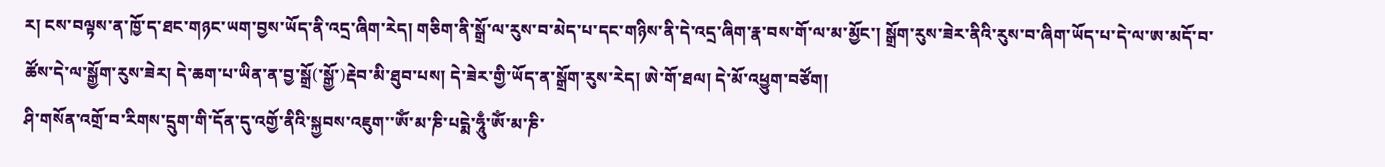ར། ངས་བལྟས་ན་ཁྱོ་ད་ཐང་གཉང་ཡག་བྱས་ཡོད་ནི་འདྲ་ཞིག་རེད། གཅིག་ནི་སྒྲོ་ལ་རུས་བ་མེད་པ་དང་གཉིས་ནི་དེ་འདྲ་ཞིག་རྣ་བས་གོ་ལ་མ་མྱོང་། སྒྲོག་རུས་ཟེར་ནིའི་རུས་བ་ཞིག་ཡོད་པ་དེ་ལ་ཨ་མདོ་བ་ཚོས་དེ་ལ་སྒྱོག་རུས་ཟེར། དེ་ཆག་པ་ཡིན་ན་བྱ་སྒྲོ(་སྒྱོ་)རྡེབ་མི་ཐུབ་པས། དེ་ཟེར་གྱི་ཡོད་ན་སྒྲོག་རུས་རེད། ཨེ་གོ་ཐལ། དེ་མོ་འཕྱུག་བཙོག།
ཤི་གསོན་འགྲོ་བ་རིགས་དྲུག་གི་དོན་དུ་འགྱོ་ནིའི་སྐྱབས་འཇུག་་ཨོཾ་མ་ཎི་པདྨེ་ཧཱུྃ་ཨོཾ་མ་ཎི་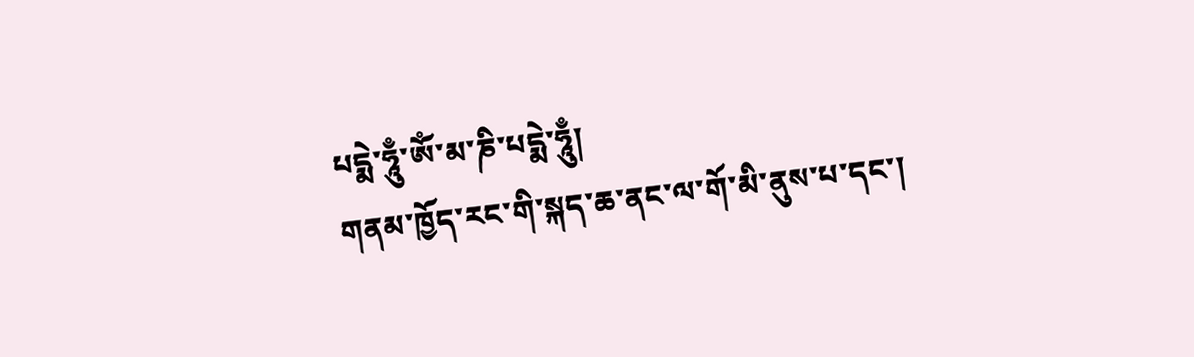པདྨེ་ཧཱུྃ་ཨོཾ་མ་ཎི་པདྨེ་ཧཱུྃ།
གནམ་ཁྱོད་རང་གི་སྐད་ཆ་ནང་ལ་གོ་མི་ནུས་པ་དང་།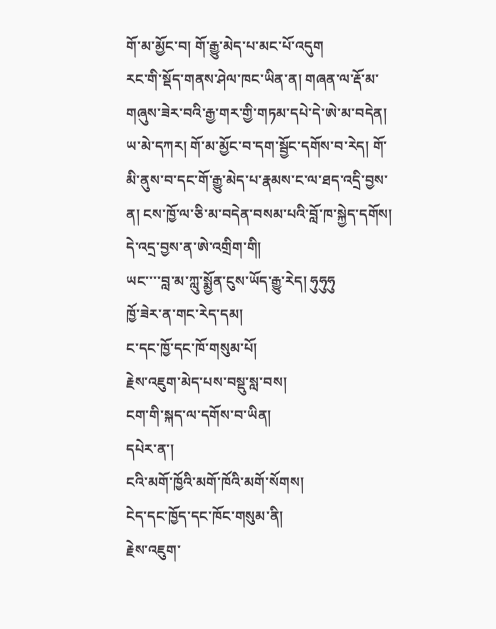གོ་མ་མྱོང་བ། གོ་རྒྱུ་མེད་པ་མང་པོ་འདུག
རང་གི་སྡོད་གནས་ཤེལ་ཁང་ཡིན་ན། གཞན་ལ་རྡོ་མ་གཞུས་ཟེར་བའི་རྒྱ་གར་གྱི་གཏམ་དཔེ་དེ་ཨེ་མ་བདེན།
ཡ་མེ་དཀར། གོ་མ་མྱོང་བ་དག་སྦྱོང་དགོས་བ་རེད། གོ་མི་ནུས་བ་དང་གོ་རྒྱུ་མེད་པ་རྣམས་ང་ལ་ཐད་འདྲི་བྱས་ན། ངས་ཁྱོ་ལ་ཅི་མ་བདེན་བསམ་པའི་བློ་ཁ་སྐྱེད་དགོས། དེ་འདྲ་བྱས་ན་ཨེ་འགྲིག་གི།
ཡང་་་་བླ་མ་ཀླུ་སྨྱོན་ངུས་ཡོད་རྒྱུ་རེད། ཧུཧུཧུ
ཁྱོ་ཟེར་ན་གང་རེད་དམ།
ང་དང་ཁྱོ་དང་ཁོ་གསུམ་པོ།
རྗེས་འཇུག་མེད་པས་བསྡུ་སླ་བས།
ངག་གི་སྐད་ལ་དགོས་བ་ཡིན།
དཔེར་ན་།
ངའི་མགོ་ཁྱོའི་མགོ་ཁོའི་མགོ་སོགས།
ངེད་དང་ཁྱོད་དང་ཁོང་གསུམ་ནི།
རྗེས་འཇུག་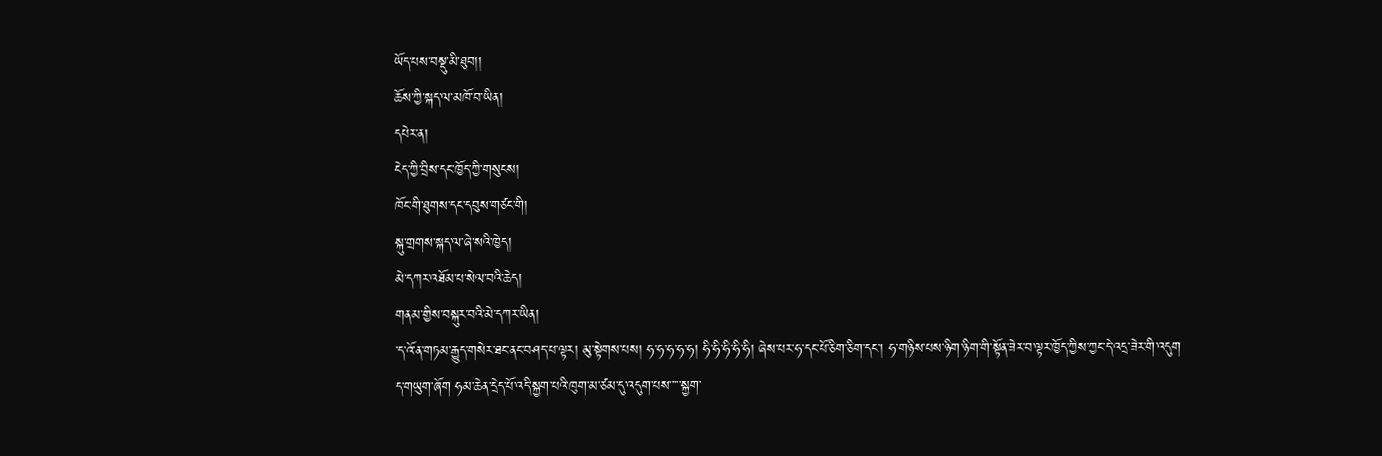ཡོད་པས་བསྡུ་མི་ཐུབ།།
ཆོས་ཀྱི་སྐད་ལ་མཁོ་བ་ཡིན།
དཔེར་ན།
ངེད་ཀྱི་བྲིས་དང་ཁྱོད་ཀྱི་གསུངས།
ཁོང་གི་ཐུགས་དང་དབུས་གཙང་གི།
སྐུ་གྲགས་སྐད་ལ་ཞེ་སའི་ཁྱེད།
མེ་དཀར་འཐོམ་པ་སེལ་བའི་ཆེད།
གནམ་གྱིས་བསྐུར་བའི་མེ་དཀར་ཡིན།
་ད་འོ་ན་གཏམ་རྒྱུད་གསེར་ཐང་ནང་བཤད་པ་ལྟར། མུ་སྟེགས་པས། ཧ་ཧ་ཧ་ཧ་ཧ། ཧི་ཧི་ཧི་ཧི་ཧི། ཞེས་པར་ཧ་དང་པོ་ཅིག་ཅིག་དང་། ཧ་གཉིས་པས་ཉིག་ཉིག་གི་སྟོན་ཟེར་བ་ལྟར་ཁྱོད་ཀྱིས་ཀྱང་དེ་འདྲ་ཟེར་གི་འདུག
ད་གཡུག་ཞོག ཧམ་ཆེན་དྲེད་པོ་འདི་སྐྱག་པའི་ཁུག་མ་ཙམ་དུ་འདུག་པས་་་་་སྐྱག་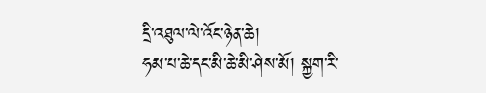དྲི་འཐུལ་ལེ་འོང་ཉེན་ཆེ།
ཧམ་པ་ཆེ་དང་མི་ཆེ་མི་ཤེས་མོ། སྐྱག་རི་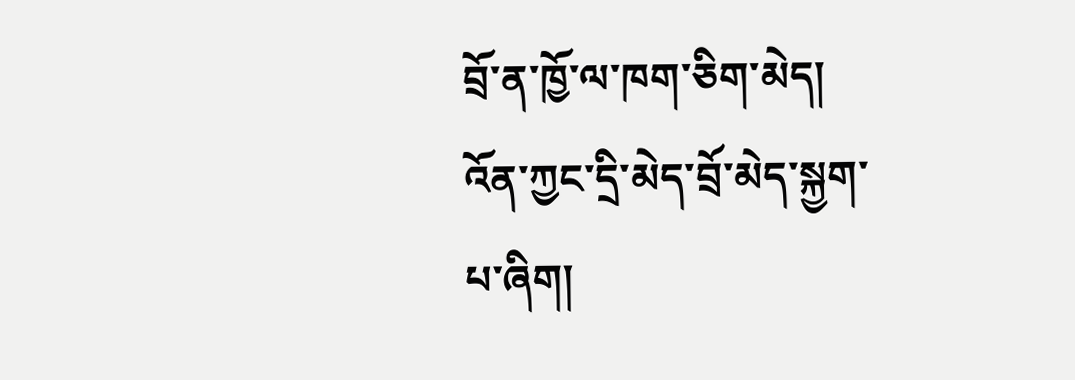བྲོ་ན་ཁྱོ་ལ་ཁག་ཅིག་མེད།
འོན་ཀྱང་དྲི་མེད་བྲོ་མེད་སྐྱག་པ་ཞིག།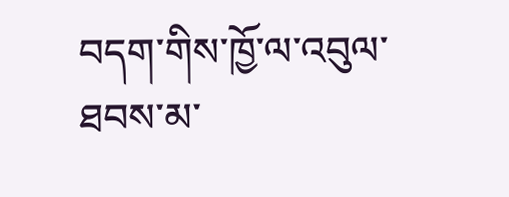བདག་གིས་ཁྱོ་ལ་འབུལ་ཐབས་མ་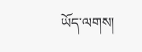ཡོད་ལགས།